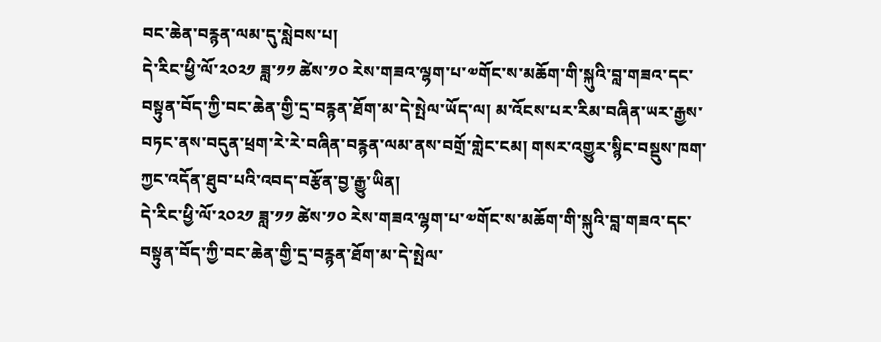བང་ཆེན་བརྙན་ལམ་དུ་སླེབས་པ།
དེ་རིང་ཕྱི་ལོ་༢༠༢༡ ཟླ་༡༡ ཚེས་༡༠ རེས་གཟའ་ལྷག་པ་༧གོང་ས་མཆོག་གི་སྐུའི་བླ་གཟའ་དང་བསྟུན་བོད་ཀྱི་བང་ཆེན་གྱི་དྲ་བརྙན་ཐོག་མ་དེ་སྤེལ་ཡོད་ལ། མ་འོངས་པར་རིམ་བཞིན་ཡར་རྒྱས་བཏང་ནས་བདུན་ཕྲག་རེ་རེ་བཞིན་བརྙན་ལམ་ནས་བགྲོ་གླེང་ངམ། གསར་འགྱུར་སྙིང་བསྡུས་ཁག་ཀྱང་འདོན་ཐུབ་པའི་འབད་བརྩོན་བྱ་རྒྱུ་ཡིན།
དེ་རིང་ཕྱི་ལོ་༢༠༢༡ ཟླ་༡༡ ཚེས་༡༠ རེས་གཟའ་ལྷག་པ་༧གོང་ས་མཆོག་གི་སྐུའི་བླ་གཟའ་དང་བསྟུན་བོད་ཀྱི་བང་ཆེན་གྱི་དྲ་བརྙན་ཐོག་མ་དེ་སྤེལ་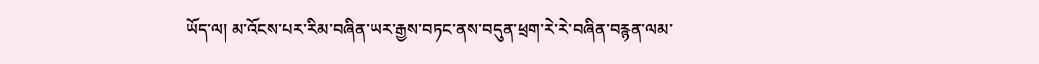ཡོད་ལ། མ་འོངས་པར་རིམ་བཞིན་ཡར་རྒྱས་བཏང་ནས་བདུན་ཕྲག་རེ་རེ་བཞིན་བརྙན་ལམ་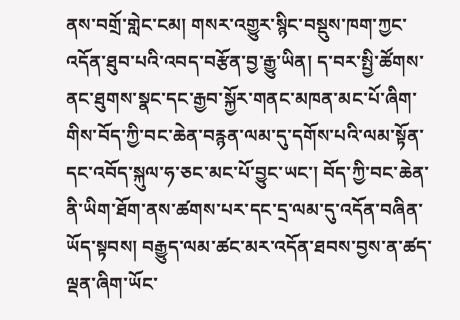ནས་བགྲོ་གླེང་ངམ། གསར་འགྱུར་སྙིང་བསྡུས་ཁག་ཀྱང་འདོན་ཐུབ་པའི་འབད་བརྩོན་བྱ་རྒྱུ་ཡིན། ད་བར་སྤྱི་ཚོགས་ནང་ཐུགས་སྣང་དང་རྒྱབ་སྐྱོར་གནང་མཁན་མང་པོ་ཞིག་གིས་བོད་ཀྱི་བང་ཆེན་བརྙན་ལམ་དུ་དགོས་པའི་ལམ་སྟོན་དང་འབོད་སྐུལ་ཧ་ཅང་མང་པོ་བྱུང་ཡང་། བོད་ཀྱི་བང་ཆེན་ནི་ཡིག་ཐོག་ནས་ཚགས་པར་དང་དྲ་ལམ་དུ་འདོན་བཞིན་ཡོད་སྟབས། བརྒྱུད་ལམ་ཚང་མར་འདོན་ཐབས་བྱས་ན་ཚད་ལྡན་ཞིག་ཡོང་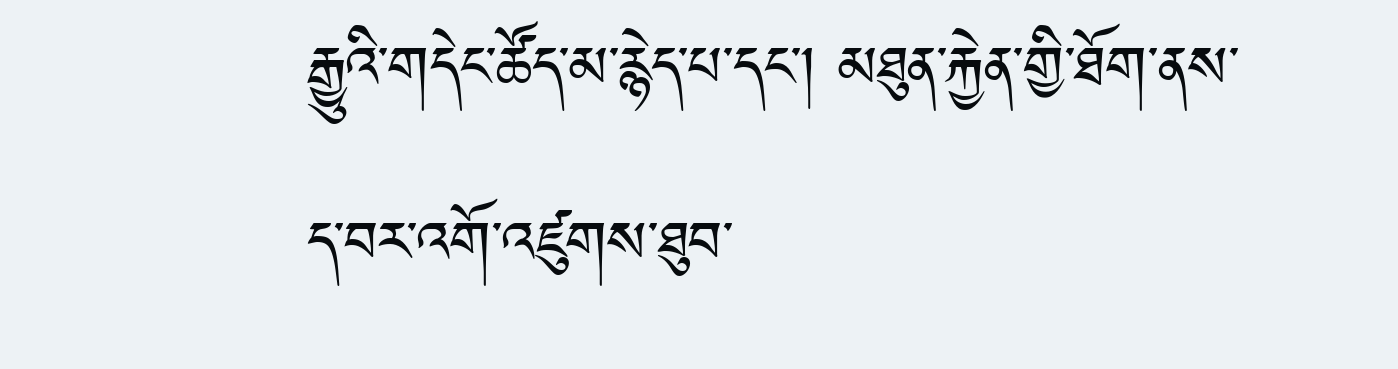རྒྱུའི་གདེང་ཚོད་མ་རྙེད་པ་དང་། མཐུན་རྐྱེན་གྱི་ཐོག་ནས་ད་བར་འགོ་འཛུགས་ཐུབ་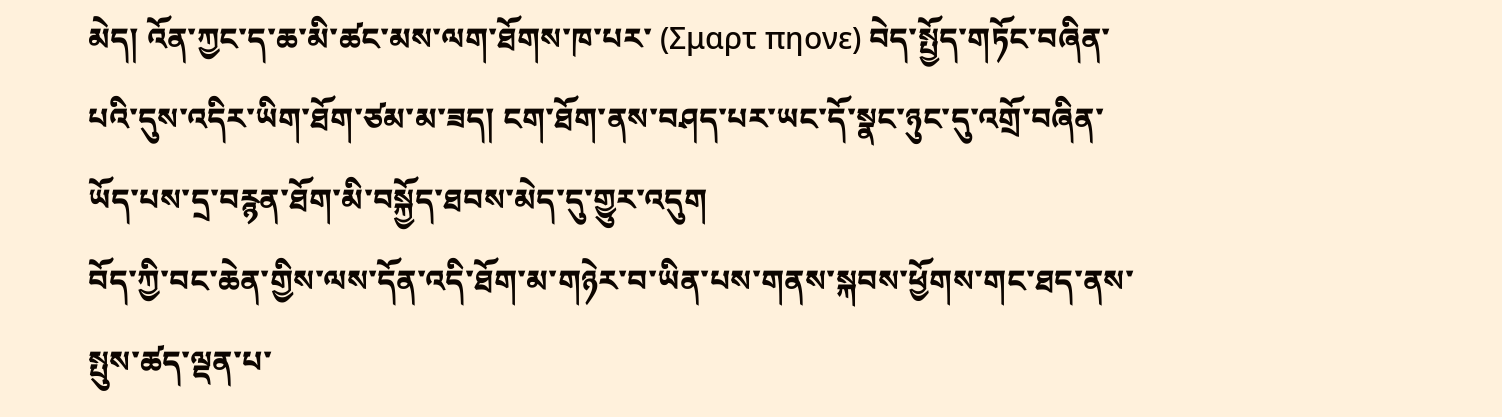མེད། འོན་ཀྱང་ད་ཆ་མི་ཚང་མས་ལག་ཐོགས་ཁ་པར་ (Σμαρτ πηονε) བེད་སྤྱོད་གཏོང་བཞིན་པའི་དུས་འདིར་ཡིག་ཐོག་ཙམ་མ་ཟད། ངག་ཐོག་ནས་བཤད་པར་ཡང་དོ་སྣང་ཉུང་དུ་འགྲོ་བཞིན་ཡོད་པས་དྲ་བརྙན་ཐོག་མི་བསྐྱོད་ཐབས་མེད་དུ་གྱུར་འདུག
བོད་ཀྱི་བང་ཆེན་གྱིས་ལས་དོན་འདི་ཐོག་མ་གཉེར་བ་ཡིན་པས་གནས་སྐབས་ཕྱོགས་གང་ཐད་ནས་སྤུས་ཚད་ལྡན་པ་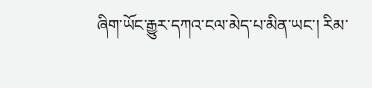ཞིག་ཡོང་རྒྱུར་དཀའ་ངལ་མེད་པ་མིན་ཡང་། རིམ་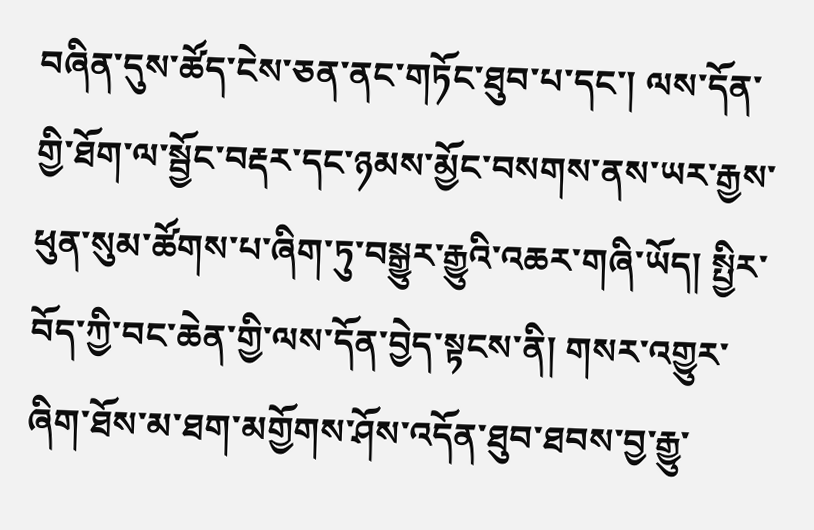བཞིན་དུས་ཚོད་ངེས་ཅན་ནང་གཏོང་ཐུབ་པ་དང་། ལས་དོན་གྱི་ཐོག་ལ་སྦྱོང་བརྡར་དང་ཉམས་མྱོང་བསགས་ནས་ཡར་རྒྱས་ཕུན་སུམ་ཚོགས་པ་ཞིག་ཏུ་བསྒྱུར་རྒྱུའི་འཆར་གཞི་ཡོད། སྤྱིར་བོད་ཀྱི་བང་ཆེན་གྱི་ལས་དོན་བྱེད་སྟངས་ནི། གསར་འགྱུར་ཞིག་ཐོས་མ་ཐག་མགྱོགས་ཤོས་འདོན་ཐུབ་ཐབས་བྱ་རྒྱུ་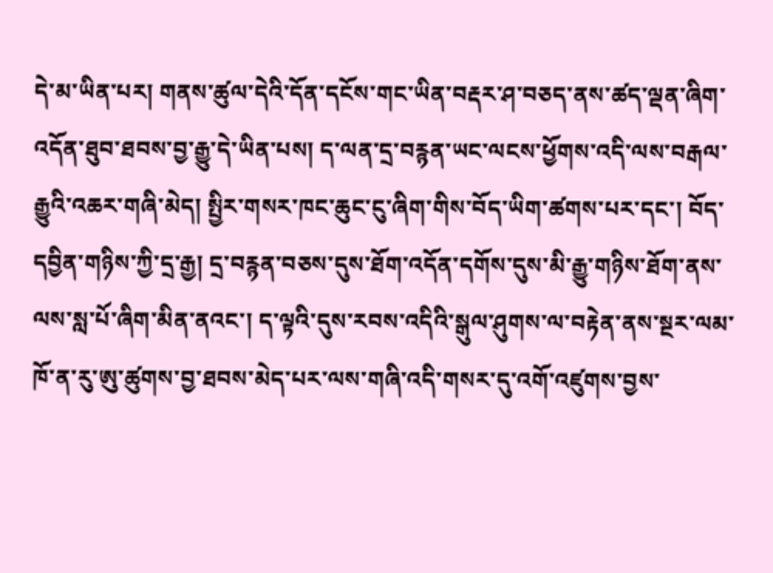དེ་མ་ཡིན་པར། གནས་ཚུལ་དེའི་དོན་དངོས་གང་ཡིན་བརྡར་ཤ་བཅད་ནས་ཚད་ལྡན་ཞིག་འདོན་ཐུབ་ཐབས་བྱ་རྒྱུ་དེ་ཡིན་པས། ད་ལན་དྲ་བརྙན་ཡང་ལངས་ཕྱོགས་འདི་ལས་བརྒལ་རྒྱུའི་འཆར་གཞི་མེད། སྤྱིར་གསར་ཁང་ཆུང་ངུ་ཞིག་གིས་བོད་ཡིག་ཚགས་པར་དང་། བོད་དབྱིན་གཉིས་ཀྱི་དྲ་རྒྱ། དྲ་བརྙན་བཅས་དུས་ཐོག་འདོན་དགོས་དུས་མི་རྒྱུ་གཉིས་ཐོག་ནས་ལས་སླ་པོ་ཞིག་མིན་ནའང་། ད་ལྟའི་དུས་རབས་འདིའི་སྒུལ་ཤུགས་ལ་བརྟེན་ནས་སྔར་ལམ་ཁོ་ན་རུ་ཨུ་ཚུགས་བྱ་ཐབས་མེད་པར་ལས་གཞི་འདི་གསར་དུ་འགོ་འཛུགས་བྱས་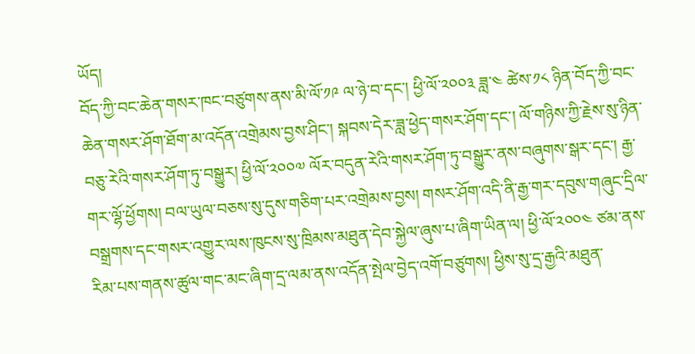ཡོད།
བོད་ཀྱི་བང་ཆེན་གསར་ཁང་བཙུགས་ནས་མི་ལོ་༡༩ ལ་ཉེ་བ་དང་། ཕྱི་ལོ་༢༠༠༣ ཟླ་༤ ཚེས་༡༨ ཉིན་བོད་ཀྱི་བང་ཆེན་གསར་ཤོག་ཐོག་མ་འདོན་འགྲེམས་བྱས་ཤིང་། སྐབས་དེར་ཟླ་ཕྱེད་གསར་ཤོག་དང་། ལོ་གཉིས་ཀྱི་རྗེས་སུ་ཉིན་བཅུ་རེའི་གསར་ཤོག་ཏུ་བསྒྱུར། ཕྱི་ལོ་༢༠༠༧ ལོར་བདུན་རེའི་གསར་ཤོག་ཏུ་བསྒྱུར་ནས་བཞུགས་སྒར་དང་། རྒྱ་གར་ལྷོ་ཕྱོགས། བལ་ཡུལ་བཅས་སུ་དུས་གཅིག་པར་འགྲེམས་བྱས། གསར་ཤོག་འདི་ནི་རྒྱ་གར་དབུས་གཞུང་དྲིལ་བསྒྲགས་དང་གསར་འགྱུར་ལས་ཁུངས་སུ་ཁྲིམས་མཐུན་དེབ་སྐྱེལ་ཞུས་པ་ཞིག་ཡིན་ལ། ཕྱི་ལོ་༢༠༠༤ ཙམ་ནས་རིམ་པས་གནས་ཚུལ་གང་མང་ཞིག་དྲ་ལམ་ནས་འདོན་སྤེལ་བྱེད་འགོ་བཙུགས། ཕྱིས་སུ་དྲ་རྒྱའི་མཐུན་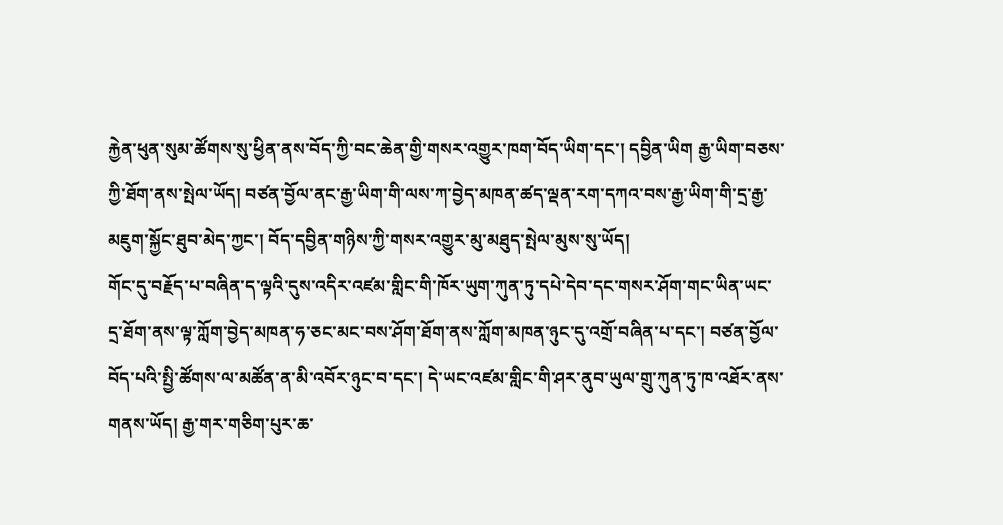རྐྱེན་ཕུན་སུམ་ཚོགས་སུ་ཕྱིན་ནས་བོད་ཀྱི་བང་ཆེན་གྱི་གསར་འགྱུར་ཁག་བོད་ཡིག་དང་། དབྱིན་ཡིག རྒྱ་ཡིག་བཅས་ཀྱི་ཐོག་ནས་སྤེལ་ཡོད། བཙན་བྱོལ་ནང་རྒྱ་ཡིག་གི་ལས་ཀ་བྱེད་མཁན་ཚད་ལྡན་རག་དཀའ་བས་རྒྱ་ཡིག་གི་དྲ་རྒྱ་མཇུག་སྐྱོང་ཐུབ་མེད་ཀྱང་། བོད་དབྱིན་གཉིས་ཀྱི་གསར་འགྱུར་མུ་མཐུད་སྤེལ་མུས་སུ་ཡོད།
གོང་དུ་བརྗོད་པ་བཞིན་ད་ལྟའི་དུས་འདིར་འཛམ་གླིང་གི་ཁོར་ཡུག་ཀུན་ཏུ་དཔེ་དེབ་དང་གསར་ཤོག་གང་ཡིན་ཡང་དྲ་ཐོག་ནས་ལྟ་ཀློག་བྱེད་མཁན་ཧ་ཅང་མང་བས་ཤོག་ཐོག་ནས་ཀློག་མཁན་ཉུང་དུ་འགྲོ་བཞིན་པ་དང་། བཙན་བྱོལ་བོད་པའི་སྤྱི་ཚོགས་ལ་མཚོན་ན་མི་འབོར་ཉུང་བ་དང་། དེ་ཡང་འཛམ་གླིང་གི་ཤར་ནུབ་ཡུལ་གྲུ་ཀུན་ཏུ་ཁ་འཐོར་ནས་གནས་ཡོད། རྒྱ་གར་གཅིག་པུར་ཆ་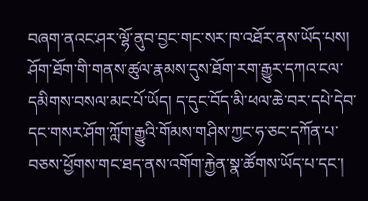བཞག་ནའང་ཤར་ལྷོ་ནུབ་བྱང་གང་སར་ཁ་འཐོར་ནས་ཡོད་པས། ཤོག་ཐོག་གི་གནས་ཚུལ་རྣམས་དུས་ཐོག་རག་རྒྱུར་དཀའ་ངལ་དམིགས་བསལ་མང་པོ་ཡོད། ད་དུང་བོད་མི་ཕལ་ཆེ་བར་དཔེ་དེབ་དང་གསར་ཤོག་ཀློག་རྒྱུའི་གོམས་གཤིས་ཀྱང་ཧ་ཅང་དཀོན་པ་བཅས་ཕྱོགས་གང་ཐད་ནས་འགོག་རྐྱེན་སྣ་ཚོགས་ཡོད་པ་དང་།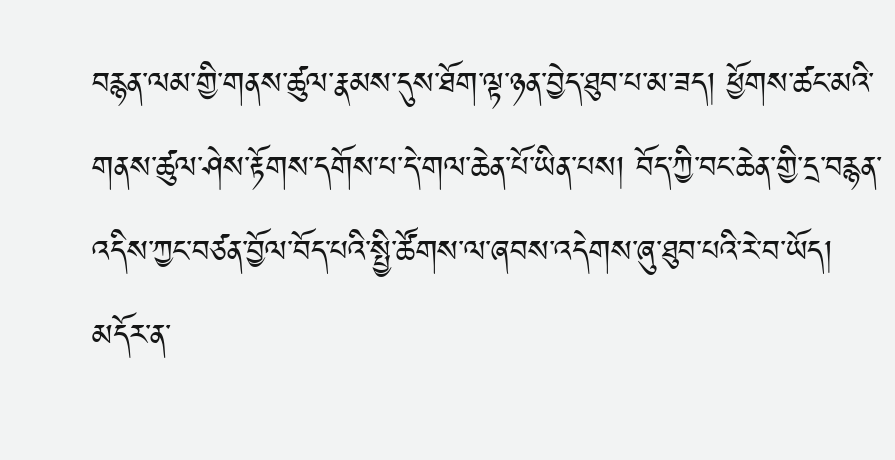བརྙན་ལམ་གྱི་གནས་ཚུལ་རྣམས་དུས་ཐོག་ལྟ་ཉན་བྱེད་ཐུབ་པ་མ་ཟད། ཕྱོགས་ཚང་མའི་གནས་ཚུལ་ཤེས་རྟོགས་དགོས་པ་དེ་གལ་ཆེན་པོ་ཡིན་པས། བོད་ཀྱི་བང་ཆེན་གྱི་དྲ་བརྙན་འདིས་ཀྱང་བཙན་བྱོལ་བོད་པའི་སྤྱི་ཚོགས་ལ་ཞབས་འདེགས་ཞུ་ཐུབ་པའི་རེ་བ་ཡོད།
མདོར་ན་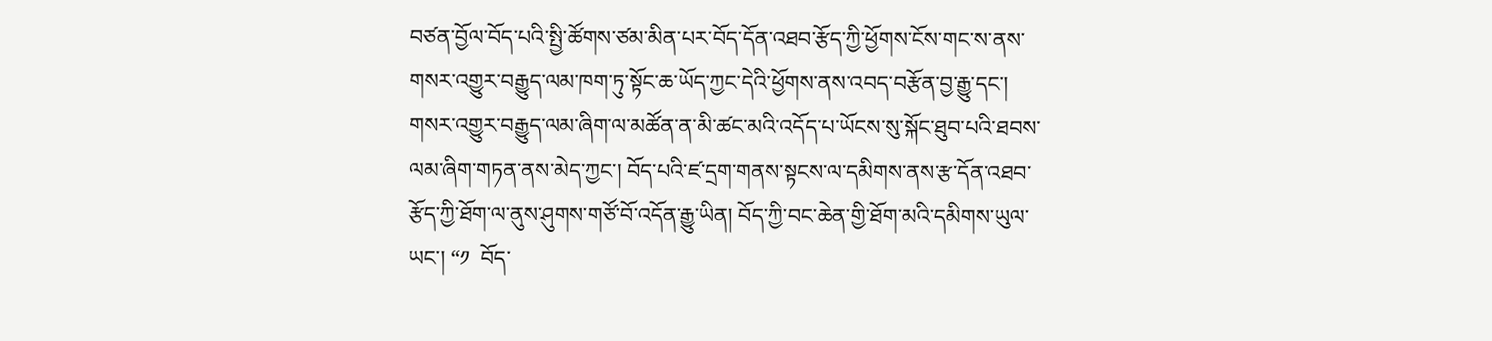བཙན་བྱོལ་བོད་པའི་སྤྱི་ཚོགས་ཙམ་མིན་པར་བོད་དོན་འཐབ་རྩོད་ཀྱི་ཕྱོགས་ངོས་གང་ས་ནས་གསར་འགྱུར་བརྒྱུད་ལམ་ཁག་ཏུ་སྟོང་ཆ་ཡོད་ཀྱང་དེའི་ཕྱོགས་ནས་འབད་བརྩོན་བྱ་རྒྱུ་དང་། གསར་འགྱུར་བརྒྱུད་ལམ་ཞིག་ལ་མཚོན་ན་མི་ཚང་མའི་འདོད་པ་ཡོངས་སུ་སྐོང་ཐུབ་པའི་ཐབས་ལམ་ཞིག་གཏན་ནས་མེད་ཀྱང་། བོད་པའི་ཛ་དྲག་གནས་སྟངས་ལ་དམིགས་ནས་རྩ་དོན་འཐབ་རྩོད་ཀྱི་ཐོག་ལ་ནུས་ཤུགས་གཙོ་བོ་འདོན་རྒྱུ་ཡིན། བོད་ཀྱི་བང་ཆེན་གྱི་ཐོག་མའི་དམིགས་ཡུལ་ཡང་། “༡  བོད་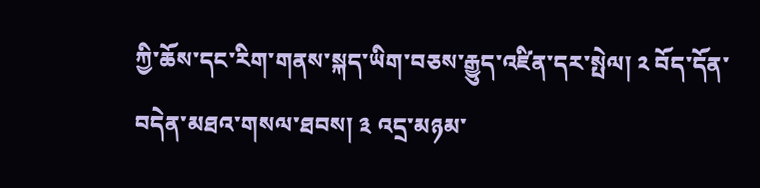ཀྱི་ཆོས་དང་རིག་གནས་སྐད་ཡིག་བཅས་རྒྱུད་འཛིན་དར་སྤེལ། ༢ བོད་དོན་བདེན་མཐའ་གསལ་ཐབས། ༣ འདྲ་མཉམ་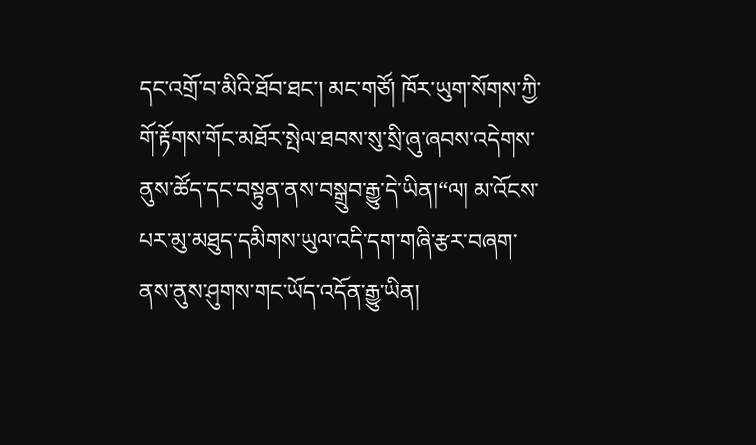དང་འགྲོ་བ་མིའི་ཐོབ་ཐང་། མང་གཙོ། ཁོར་ཡུག་སོགས་ཀྱི་གོ་རྟོགས་གོང་མཐོར་སྤེལ་ཐབས་སུ་སྲི་ཞུ་ཞབས་འདེགས་ནུས་ཚོད་དང་བསྟུན་ནས་བསྒྲུབ་རྒྱུ་དེ་ཡིན།“ལ། མ་འོངས་པར་མུ་མཐུད་དམིགས་ཡུལ་འདི་དག་གཞི་རྩར་བཞག་ནས་ནུས་ཤུགས་གང་ཡོད་འདོན་རྒྱུ་ཡིན།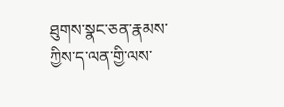ཐུགས་སྣང་ཅན་རྣམས་ཀྱིས་ད་ལན་གྱི་ལས་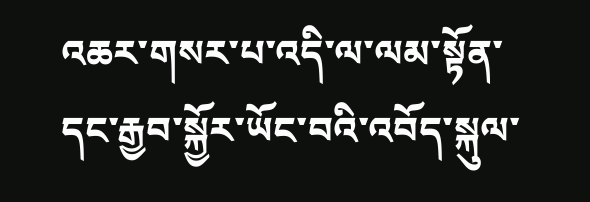འཆར་གསར་པ་འདི་ལ་ལམ་སྟོན་དང་རྒྱབ་སྐྱོར་ཡོང་བའི་འབོད་སྐུལ་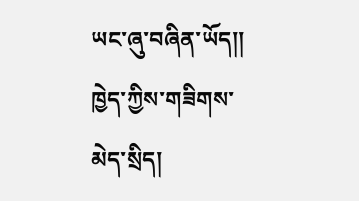ཡང་ཞུ་བཞིན་ཡོད།།
ཁྱེད་ཀྱིས་གཟིགས་མེད་སྲིད།